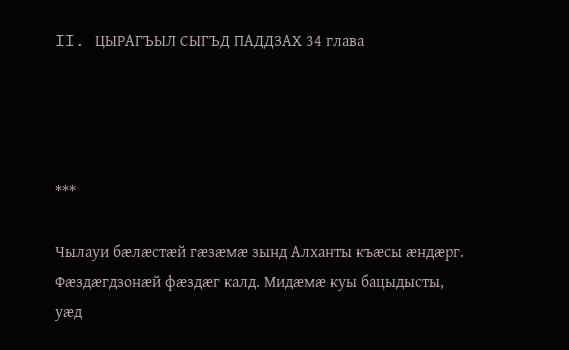II. ЦЫРАГЪЫЛ СЫГЪД ПАДДЗАХ 34 глава




***

Чылауи бæлæстæй гæзæмæ зынд Алханты къæсы æндæрг. Фæздæгдзонæй фæздæг калд. Мидæмæ куы бацыдысты, уæд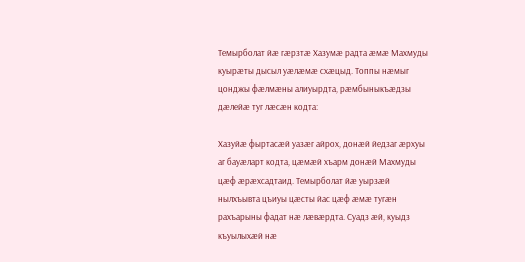Темырболат йæ гæрзтæ Хазумæ радта æмæ Махмуды куырæты дысыл уæлæмæ схæцыд. Топпы нæмыг цонджы фæлмæны алиуырдта, рæмбыныкъæдзы дæлейæ туг лæсæн кодта:

Хазуйæ фыртасæй уазæг айрох, донæй йедзаг æрхуы аг бауæларт кодта, цæмæй хъарм донæй Махмуды цæф æрæхсадтаид. Темырболат йæ уырзæй нылхъывта цъиуы цæсты йас цæф æмæ тугæн рахъарыны фадат нæ лæвæрдта. Суадз æй, куыдз къуылыхæй нæ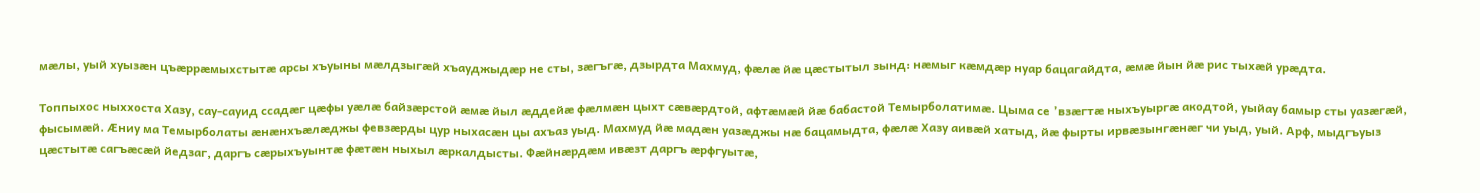мæлы, уый хуызæн цъæррæмыхстытæ арсы хъуыны мæлдзыгæй хъауджыдæр не сты, зæгъгæ, дзырдта Махмуд, фæлæ йæ цæстытыл зынд: нæмыг кæмдæр нуар бацагайдта, æмæ йын йæ рис тыхæй урæдта.

Топпыхос ныххоста Хазу, сау-сауид ссадæг цæфы уæлæ байзæрстой æмæ йыл æддейæ фæлмæн цыхт сæвæрдтой, афтæмæй йæ бабастой Темырболатимæ. Цыма се ’взæгтæ ныхъуыргæ акодтой, уыйау бамыр сты уазæгæй, фысымæй. Æниу ма Темырболаты æнæнхъæлæджы февзæрды цур ныхасæн цы ахъаз уыд. Махмуд йæ мадæн уазæджы нæ бацамыдта, фæлæ Хазу аивæй хатыд, йæ фырты ирвæзынгæнæг чи уыд, уый. Арф, мыдгъуыз цæстытæ сагъæсæй йедзаг, даргъ сæрыхъуынтæ фæтæн ныхыл æркалдысты. Фæйнæрдæм ивæзт даргъ æрфгуытæ,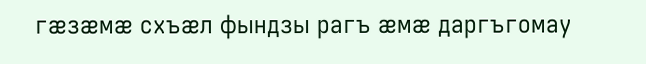гæзæмæ схъæл фындзы рагъ æмæ даргъгомау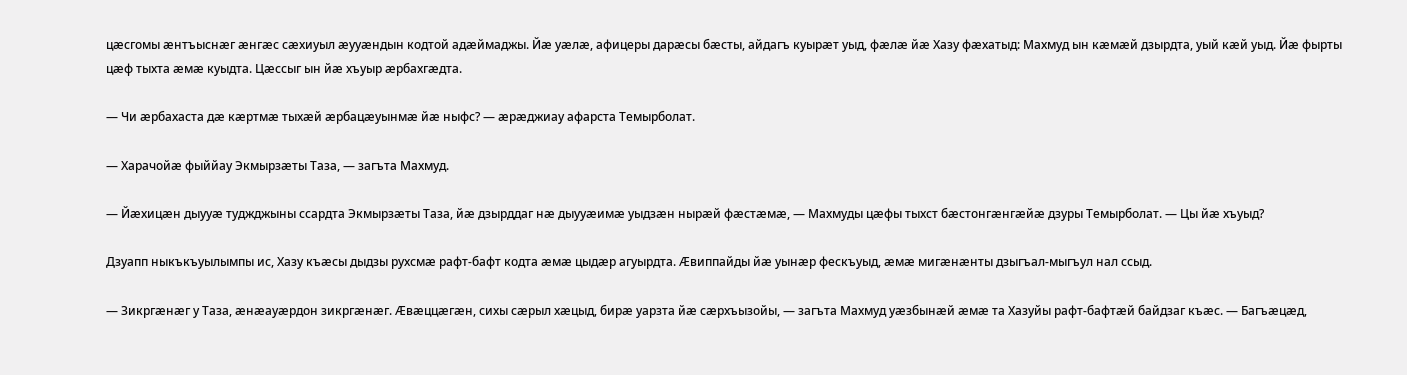цæсгомы æнтъыснæг æнгæс сæхиуыл æууæндын кодтой адæймаджы. Йæ уæлæ, афицеры дарæсы бæсты, айдагъ куырæт уыд, фæлæ йæ Хазу фæхатыд: Махмуд ын кæмæй дзырдта, уый кæй уыд. Йæ фырты цæф тыхта æмæ куыдта. Цæссыг ын йæ хъуыр æрбахгæдта.

— Чи æрбахаста дæ кæртмæ тыхæй æрбацæуынмæ йæ ныфс? — æрæджиау афарста Темырболат.

— Харачойæ фыййау Экмырзæты Таза, — загъта Махмуд.

— Йæхицæн дыууæ туджджыны ссардта Экмырзæты Таза, йæ дзырддаг нæ дыууæимæ уыдзæн нырæй фæстæмæ, — Махмуды цæфы тыхст бæстонгæнгæйæ дзуры Темырболат. — Цы йæ хъуыд?

Дзуапп ныкъкъуылымпы ис, Хазу къæсы дыдзы рухсмæ рафт-бафт кодта æмæ цыдæр агуырдта. Æвиппайды йæ уынæр фескъуыд, æмæ мигæнæнты дзыгъал-мыгъул нал ссыд.

— Зикргæнæг у Таза, æнæауæрдон зикргæнæг. Æвæццæгæн, сихы сæрыл хæцыд, бирæ уарзта йæ сæрхъызойы, — загъта Махмуд уæзбынæй æмæ та Хазуйы рафт-бафтæй байдзаг къæс. — Багъæцæд,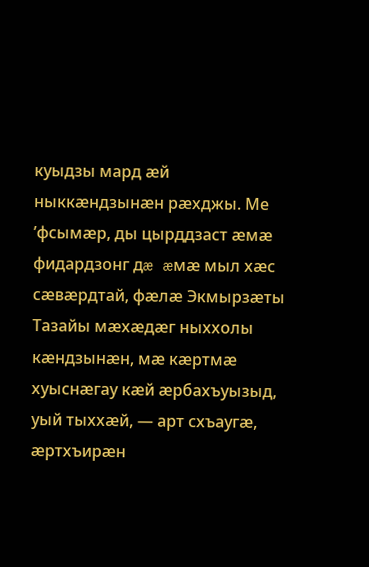куыдзы мард æй ныккæндзынæн рæхджы. Ме ’фсымæр, ды цырддзаст æмæ фидардзонг дæ æмæ мыл хæс сæвæрдтай, фæлæ Экмырзæты Тазайы мæхæдæг ныххолы кæндзынæн, мæ кæртмæ хуыснæгау кæй æрбахъуызыд, уый тыххæй, — арт схъаугæ, æртхъирæн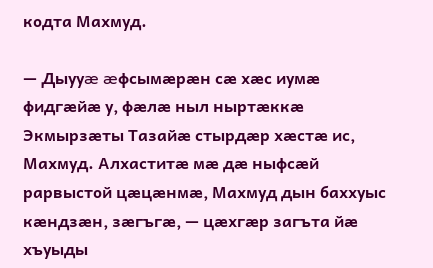кодта Махмуд.

— Дыууæ æфсымæрæн сæ хæс иумæ фидгæйæ у, фæлæ ныл ныртæккæ Экмырзæты Тазайæ стырдæр хæстæ ис, Махмуд. Алхаститæ мæ дæ ныфсæй рарвыстой цæцæнмæ, Махмуд дын баххуыс кæндзæн, зæгъгæ, — цæхгæр загъта йæ хъуыды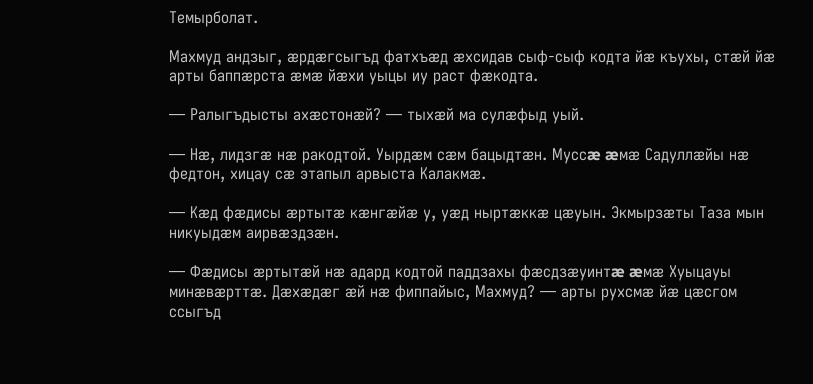Темырболат.

Махмуд андзыг, æрдæгсыгъд фатхъæд æхсидав сыф-сыф кодта йæ къухы, стæй йæ арты баппæрста æмæ йæхи уыцы иу раст фæкодта.

— Ралыгъдысты ахæстонæй? — тыхæй ма сулæфыд уый.

— Нæ, лидзгæ нæ ракодтой. Уырдæм сæм бацыдтæн. Муссæ æмæ Садуллæйы нæ федтон, хицау сæ этапыл арвыста Калакмæ.

— Кæд фæдисы æртытæ кæнгæйæ у, уæд ныртæккæ цæуын. Экмырзæты Таза мын никуыдæм аирвæздзæн.

— Фæдисы æртытæй нæ адард кодтой паддзахы фæсдзæуинтæ æмæ Хуыцауы минæвæрттæ. Дæхæдæг æй нæ фиппайыс, Махмуд? — арты рухсмæ йæ цæсгом ссыгъд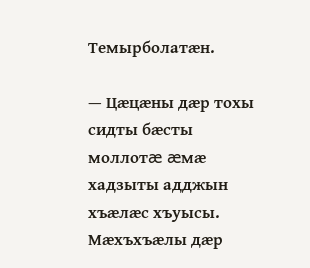Темырболатæн.

— Цæцæны дæр тохы сидты бæсты моллотæ æмæ хадзыты адджын хъæлæс хъуысы. Мæхъхъæлы дæр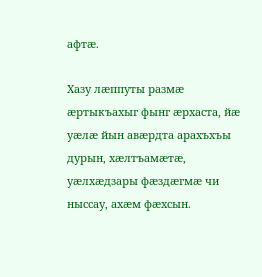афтæ.

Хазу лæппуты размæ æртыкъахыг фынг æрхаста, йæ уæлæ йын авæрдта арахъхъы дурын, хæлтъамæтæ, уæлхæдзары фæздæгмæ чи ныссау, ахæм фæхсын.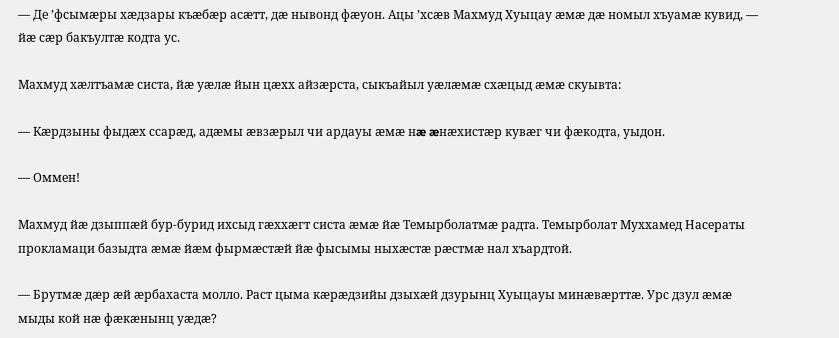— Де ’фсымæры хæдзары къæбæр асæтт, дæ нывонд фæуон. Ацы ’хсæв Махмуд Хуыцау æмæ дæ номыл хъуамæ кувид, — йæ сæр бакъултæ кодта ус.

Махмуд хæлтъамæ систа, йæ уæлæ йын цæхх айзæрста, сыкъайыл уæлæмæ схæцыд æмæ скуывта:

— Кæрдзыны фыдæх ссарæд, адæмы æвзæрыл чи ардауы æмæ нæ æнæхистæр кувæг чи фæкодта, уыдон.

— Оммен!

Махмуд йæ дзыппæй бур-бурид ихсыд гæххæгт систа æмæ йæ Темырболатмæ радта. Темырболат Муххамед Насераты прокламаци базыдта æмæ йæм фырмæстæй йæ фысымы ныхæстæ рæстмæ нал хъардтой.

— Брутмæ дæр æй æрбахаста молло. Раст цыма кæрæдзийы дзыхæй дзурынц Хуыцауы минæвæрттæ. Урс дзул æмæ мыды кой нæ фæкæнынц уæдæ?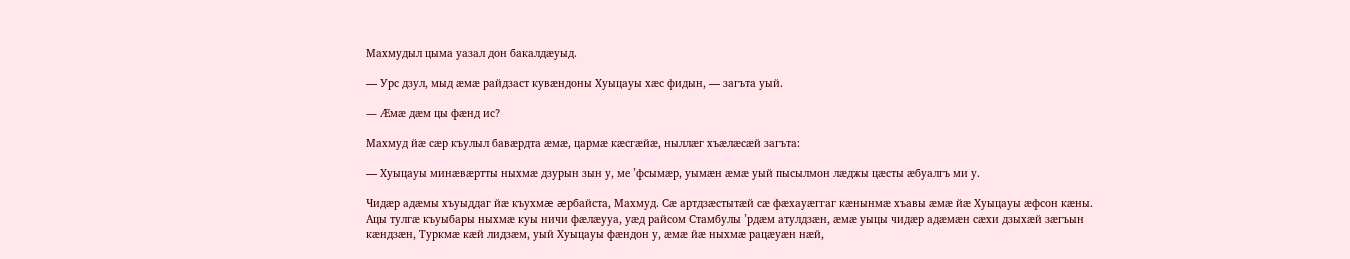Махмудыл цыма уазал дон бакалдæуыд.

— Урс дзул, мыд æмæ райдзаст кувæндоны Хуыцауы хæс фидын, — загъта уый.

— Æмæ дæм цы фæнд ис?

Махмуд йæ сæр къулыл бавæрдта æмæ, цармæ кæсгæйæ, ныллæг хъæлæсæй загъта:

— Хуыцауы минæвæртты ныхмæ дзурын зын у, ме ’фсымæр, уымæн æмæ уый пысылмон лæджы цæсты æбуалгъ ми у.

Чидæр адæмы хъуыддаг йæ къухмæ æрбайста, Махмуд. Сæ артдзæстытæй сæ фæхауæггаг кæнынмæ хъавы æмæ йæ Хуыцауы æфсон кæны. Ацы тулгæ къуыбары ныхмæ куы ничи фæлæууа, уæд райсом Стамбулы ’рдæм атулдзæн, æмæ уыцы чидæр адæмæн сæхи дзыхæй зæгъын кæндзæн, Туркмæ кæй лидзæм, уый Хуыцауы фæндон у, æмæ йæ ныхмæ рацæуæн нæй,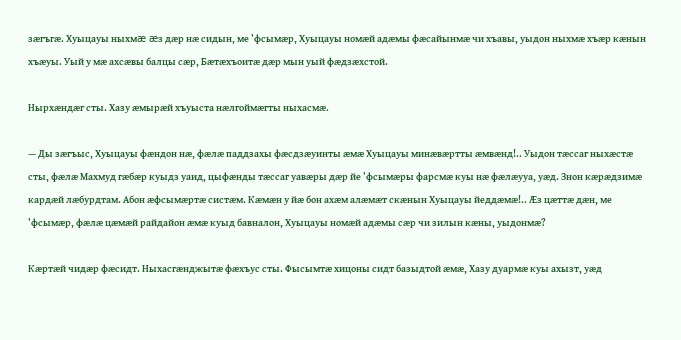зæгъгæ. Хуыцауы ныхмæ æз дæр нæ сидын, ме ’фсымæр, Хуыцауы номæй адæмы фæсайынмæ чи хъавы, уыдон ныхмæ хъæр кæнын хъæуы. Уый у мæ ахсæвы балцы сæр, Бæтæхъоитæ дæр мын уый фæдзæхстой.

Нырхæндæг сты. Хазу æмырæй хъуыста нæлгоймæгты ныхасмæ.

— Ды зæгъыс, Хуыцауы фæндон нæ, фæлæ паддзахы фæсдзæуинты æмæ Хуыцауы минæвæртты æмвæнд!.. Уыдон тæссаг ныхæстæ сты, фæлæ Махмуд гæбæр куыдз уаид, цыфæнды тæссаг уавæры дæр йе ’фсымæры фарсмæ куы нæ фæлæууа, уæд. Знон кæрæдзимæ кардæй лæбурдтам. Абон æфсымæртæ систæм. Кæмæн у йæ бон ахæм алæмæт скæнын Хуыцауы йеддæмæ!.. Æз цæттæ дæн, ме ’фсымæр, фæлæ цæмæй райдайон æмæ куыд бавналон, Хуыцауы номæй адæмы сæр чи зилын кæны, уыдонмæ?

Кæртæй чидæр фæсидт. Ныхасгæнджытæ фæхъус сты. Фысымтæ хицоны сидт базыдтой æмæ, Хазу дуармæ куы ахызт, уæд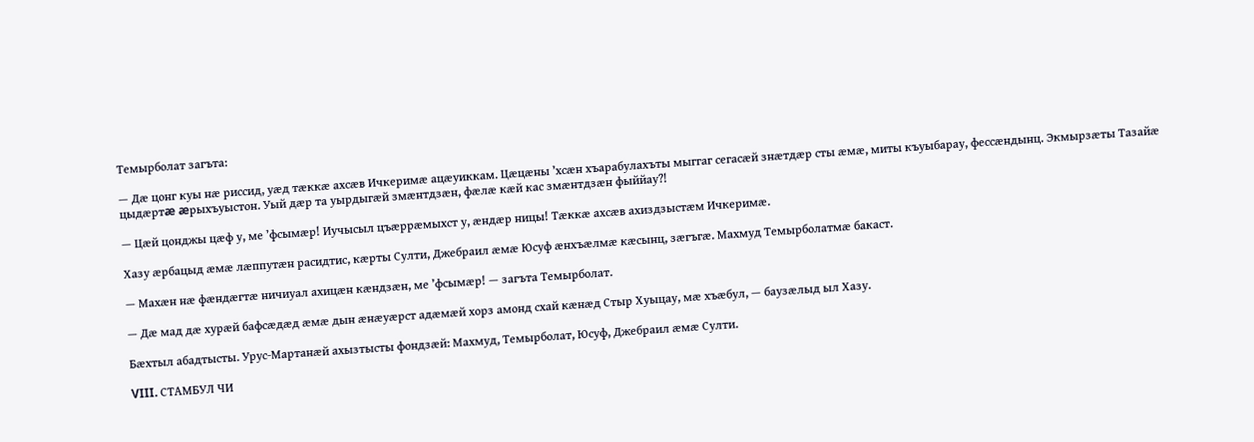Темырболат загъта:

— Дæ цонг куы нæ риссид, уæд тæккæ ахсæв Ичкеримæ ацæуиккам. Цæцæны ’хсæн хъарабулахъты мыггаг сегасæй знæтдæр сты æмæ, миты къуыбарау, фессæндынц. Экмырзæты Тазайæ цыдæртæ æрыхъуыстон. Уый дæр та уырдыгæй змæнтдзæн, фæлæ кæй кас змæнтдзæн фыййау?!

— Цæй цонджы цæф у, ме ’фсымæр! Иучысыл цъæррæмыхст у, æндæр ницы! Тæккæ ахсæв ахиздзыстæм Ичкеримæ.

Хазу æрбацыд æмæ лæппутæн расидтис, кæрты Султи, Джебраил æмæ Юсуф æнхъæлмæ кæсынц, зæгъгæ. Махмуд Темырболатмæ бакаст.

— Махæн нæ фæндæгтæ ничиуал ахицæн кæндзæн, ме ’фсымæр! — загъта Темырболат.

— Дæ мад дæ хурæй бафсæдæд æмæ дын æнæуæрст адæмæй хорз амонд схай кæнæд Стыр Хуыцау, мæ хъæбул, — баузæлыд ыл Хазу.

Бæхтыл абадтысты. Урус-Мартанæй ахызтысты фондзæй: Махмуд, Темырболат, Юсуф, Джебраил æмæ Султи.

VIII. СТАМБУЛ ЧИ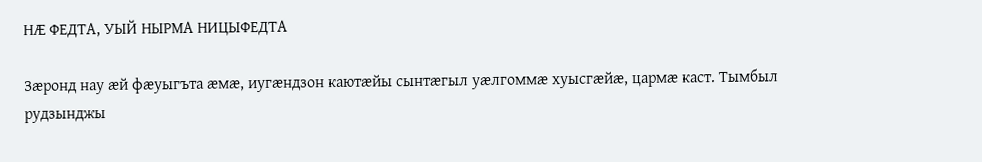НÆ ФЕДТА, УЫЙ НЫРМА НИЦЫФЕДТА

Зæронд нау æй фæуыгъта æмæ, иугæндзон каютæйы сынтæгыл уæлгоммæ хуысгæйæ, цармæ каст. Тымбыл рудзынджы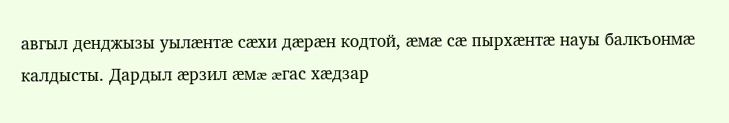авгыл денджызы уылæнтæ сæхи дæрæн кодтой, æмæ сæ пырхæнтæ науы балкъонмæ калдысты. Дардыл æрзил æмæ æгас хæдзар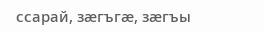ссарай, зæгъгæ, зæгъы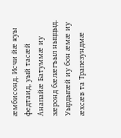æмбисонд. Исчи йæ куы федтаид, уый тасæй Анапайæ Батуммæ иу зæронд бæлæгъыл ныццыд. Уырдыгæй иу бон æмæ иу æхсæв та Трапезундмæ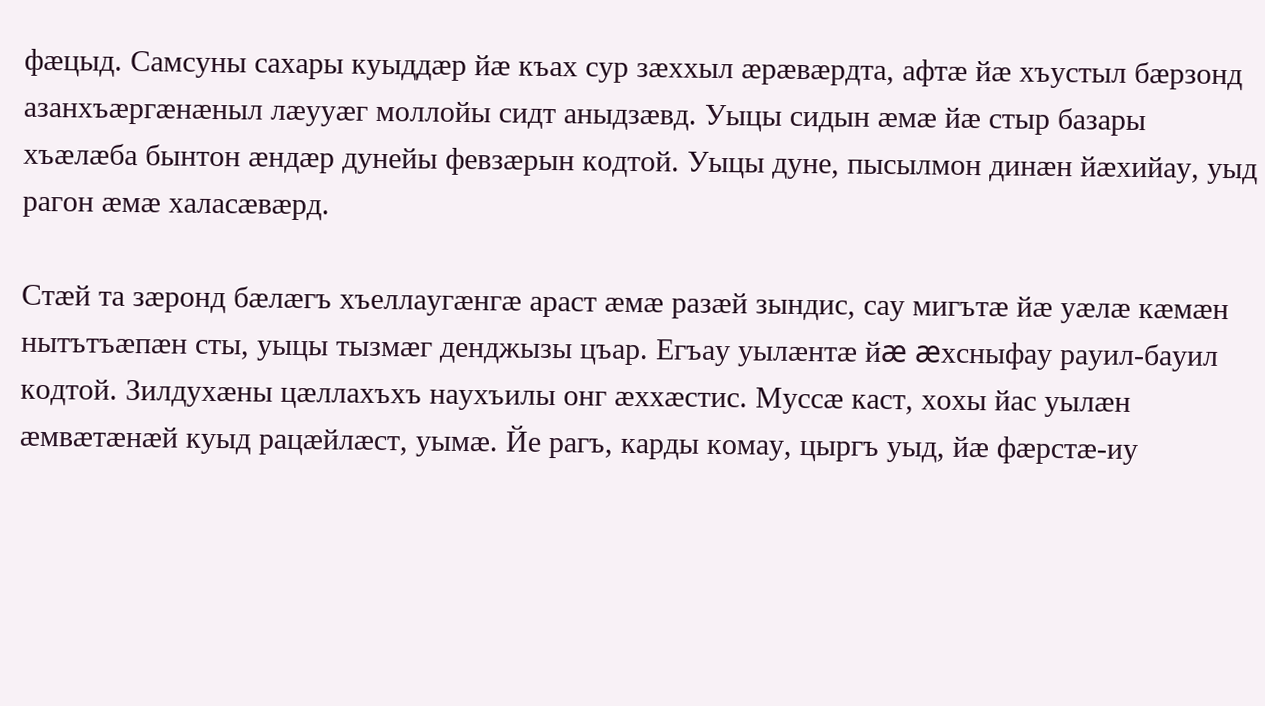фæцыд. Самсуны сахары куыддæр йæ къах сур зæххыл æрæвæрдта, афтæ йæ хъустыл бæрзонд азанхъæргæнæныл лæууæг моллойы сидт аныдзæвд. Уыцы сидын æмæ йæ стыр базары хъæлæба бынтон æндæр дунейы февзæрын кодтой. Уыцы дуне, пысылмон динæн йæхийау, уыд рагон æмæ халасæвæрд.

Стæй та зæронд бæлæгъ хъеллаугæнгæ араст æмæ разæй зындис, сау мигътæ йæ уæлæ кæмæн нытътъæпæн сты, уыцы тызмæг денджызы цъар. Егъау уылæнтæ йæ æхсныфау рауил-бауил кодтой. Зилдухæны цæллахъхъ наухъилы онг æххæстис. Муссæ каст, хохы йас уылæн æмвæтæнæй куыд рацæйлæст, уымæ. Йе рагъ, карды комау, цыргъ уыд, йæ фæрстæ-иу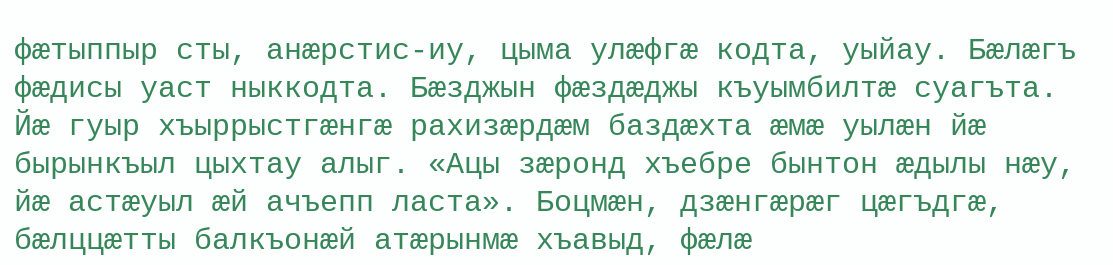фæтыппыр сты, анæрстис-иу, цыма улæфгæ кодта, уыйау. Бæлæгъ фæдисы уаст ныккодта. Бæзджын фæздæджы къуымбилтæ суагъта. Йæ гуыр хъыррыстгæнгæ рахизæрдæм баздæхта æмæ уылæн йæ бырынкъыл цыхтау алыг. «Ацы зæронд хъебре бынтон æдылы нæу, йæ астæуыл æй ачъепп ласта». Боцмæн, дзæнгæрæг цæгъдгæ, бæлццæтты балкъонæй атæрынмæ хъавыд, фæлæ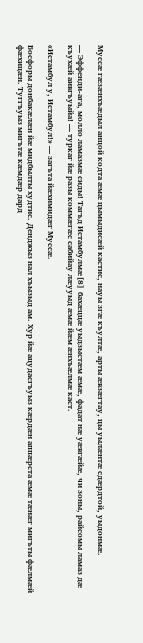Муссæ гæзæнхъæдыл анцой кодта æмæ цымыдисæй кастис, науы згæ къултæ, арты æвзæгтау, цы уылæнтæ сдæрдтой, уыдонмæ.

— Эффенди-ага, молло ламазмæ сиды! Тагъд Истамбулмæ[8] бахæццæ уыдзыстæм æмæ, фадат нæ уæвгæйæ, чи зоны, райсомы ламаз дæ къухæй аивгъуыйа! — туркаг йæ разы коммæгæс сабийау лæууыд æмæ йæм æнхъæлмæ каст.

«Истамбул у, Истамбул!» — загъта йæхимидæг Муссæ.

Босфоры донбакæлæн йæ мидбылты худтис. Денджыз нал хъызыд ам. Хур йæ ацудасгъуыз кæрдæн аппæрста æмæ тæнæг мигъты фæлмæй фæхицæн. Туггъуыз мигътæ кæмдæр дард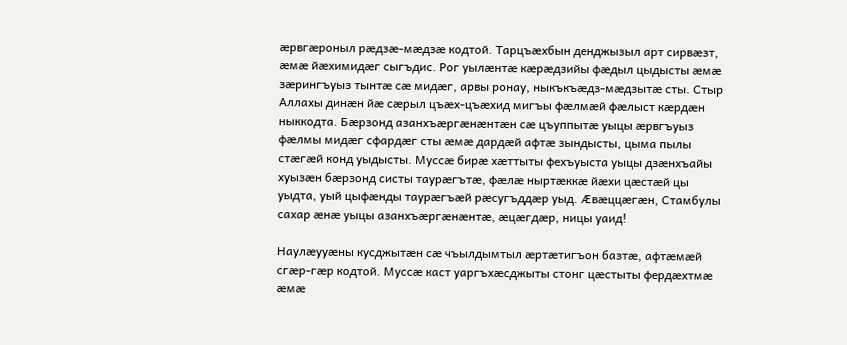æрвгæроныл рæдзæ-мæдзæ кодтой. Тарцъæхбын денджызыл арт сирвæзт, æмæ йæхимидæг сыгъдис. Рог уылæнтæ кæрæдзийы фæдыл цыдысты æмæ зæрингъуыз тынтæ сæ мидæг, арвы ронау, ныкъкъæдз-мæдзытæ сты. Стыр Аллахы динæн йæ сæрыл цъæх-цъæхид мигъы фæлмæй фæлыст кæрдæн ныккодта. Бæрзонд азанхъæргæнæнтæн сæ цъуппытæ уыцы æрвгъуыз фæлмы мидæг сфардæг сты æмæ дардæй афтæ зындысты, цыма пылы стæгæй конд уыдысты. Муссæ бирæ хæттыты фехъуыста уыцы дзæнхъайы хуызæн бæрзонд систы таурæгътæ, фæлæ ныртæккæ йæхи цæстæй цы уыдта, уый цыфæнды таурæгъæй рæсугъддæр уыд. Æвæццæгæн, Стамбулы сахар æнæ уыцы азанхъæргæнæнтæ, æцæгдæр, ницы уаид!

Наулæууæны кусджытæн сæ чъылдымтыл æртæтигъон базтæ, афтæмæй сгæр-гæр кодтой. Муссæ каст уаргъхæсджыты стонг цæстыты фердæхтмæ æмæ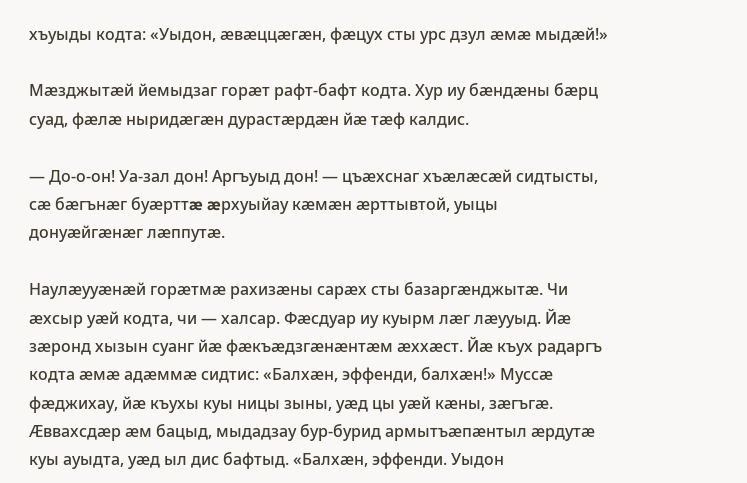хъуыды кодта: «Уыдон, æвæццæгæн, фæцух сты урс дзул æмæ мыдæй!»

Мæзджытæй йемыдзаг горæт рафт-бафт кодта. Хур иу бæндæны бæрц суад, фæлæ ныридæгæн дурастæрдæн йæ тæф калдис.

— До-о-он! Уа-зал дон! Аргъуыд дон! — цъæхснаг хъæлæсæй сидтысты, сæ бæгънæг буæрттæ æрхуыйау кæмæн æрттывтой, уыцы донуæйгæнæг лæппутæ.

Наулæууæнæй горæтмæ рахизæны сарæх сты базаргæнджытæ. Чи æхсыр уæй кодта, чи — халсар. Фæсдуар иу куырм лæг лæууыд. Йæ зæронд хызын суанг йæ фæкъæдзгæнæнтæм æххæст. Йæ къух радаргъ кодта æмæ адæммæ сидтис: «Балхæн, эффенди, балхæн!» Муссæ фæджихау, йæ къухы куы ницы зыны, уæд цы уæй кæны, зæгъгæ. Æввахсдæр æм бацыд, мыдадзау бур-бурид армытъæпæнтыл æрдутæ куы ауыдта, уæд ыл дис бафтыд. «Балхæн, эффенди. Уыдон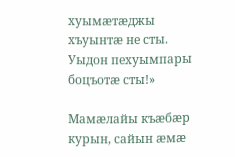хуымæтæджы хъуынтæ не сты. Уыдон пехуымпары боцъотæ сты!»

Мамæлайы къæбæр курын, сайын æмæ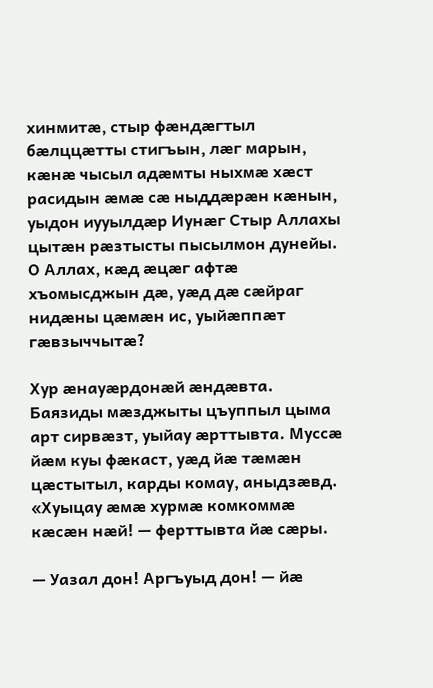хинмитæ, стыр фæндæгтыл бæлццæтты стигъын, лæг марын, кæнæ чысыл адæмты ныхмæ хæст расидын æмæ сæ ныддæрæн кæнын, уыдон иууылдæр Иунæг Стыр Аллахы цытæн рæзтысты пысылмон дунейы. О Аллах, кæд æцæг афтæ хъомысджын дæ, уæд дæ сæйраг нидæны цæмæн ис, уыйæппæт гæвзыччытæ?

Хур æнауæрдонæй æндæвта. Баязиды мæзджыты цъуппыл цыма арт сирвæзт, уыйау æрттывта. Муссæ йæм куы фæкаст, уæд йæ тæмæн цæстытыл, карды комау, аныдзæвд. «Хуыцау æмæ хурмæ комкоммæ кæсæн нæй! — ферттывта йæ сæры.

— Уазал дон! Аргъуыд дон! — йæ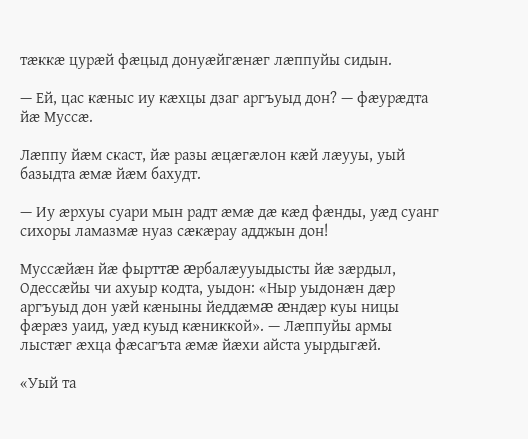тæккæ цурæй фæцыд донуæйгæнæг лæппуйы сидын.

— Ей, цас кæныс иу кæхцы дзаг аргъуыд дон? — фæурæдта йæ Муссæ.

Лæппу йæм скаст, йæ разы æцæгæлон кæй лæууы, уый базыдта æмæ йæм бахудт.

— Иу æрхуы суари мын радт æмæ дæ кæд фæнды, уæд суанг сихоры ламазмæ нуаз сæкæрау адджын дон!

Муссæйæн йæ фырттæ æрбалæууыдысты йæ зæрдыл, Одессæйы чи ахуыр кодта, уыдон: «Ныр уыдонæн дæр аргъуыд дон уæй кæныны йеддæмæ æндæр куы ницы фæрæз уаид, уæд куыд кæниккой». — Лæппуйы армы лыстæг æхца фæсагъта æмæ йæхи айста уырдыгæй.

«Уый та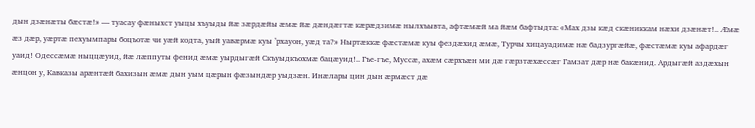дын дзæнæты бæстæ!» — туасау фæныхст уыцы хъуыды йæ зæрдæйы æмæ йæ дæндæгтæ кæрæдзимæ нылхъывта, афтæмæй ма йæм бафтыдта: «Мах дзы кæд скæниккам нæхи дзæнæт!.. Æмæ æз дæр, уæртæ пехуымпары боцъотæ чи уæй кодта, уый уавæрмæ куы ’рхауон, уæд та?» Ныртæккæ фæстæмæ куы фездæхид æмæ, Турчы хицауадимæ нæ бадзургæйæ, фæстæмæ куы афардæг уаид! Одессæмæ ныццæуид, йæ лæппуты фенид æмæ уырдыгæй Скъуыдкъохмæ бацæуид!.. Гъе-гъе, Муссæ, ахæм сæрхъæн ми дæ гæрзтæхæссæг Гамзат дæр нæ бакæнид. Ардыгæй аздæхын æнцон у, Кавказы арæнтæй бахизын æмæ дын уым цæрын фæзындæр уыдзæн. Инæлары цин дын æрмæст дæ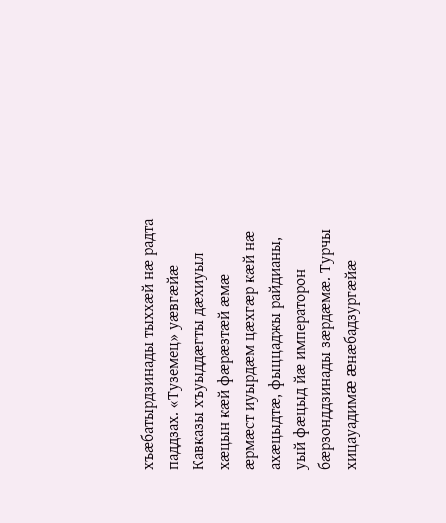хъæбатырдзинады тыххæй нæ радта паддзах. «Туземец» уæвгæйæ Кавказы хъуыддæгты дæхиуыл хæцын кæй фæрæзтæй æмæ æрмæст иуырдæм цæхгæр кæй нæ ахæцыдтæ, фыццаджы райдианы, уый фæцыд йæ императорон бæрзонддзинады зæрдæмæ. Турчы хицауадимæ æнæбадзургæйæ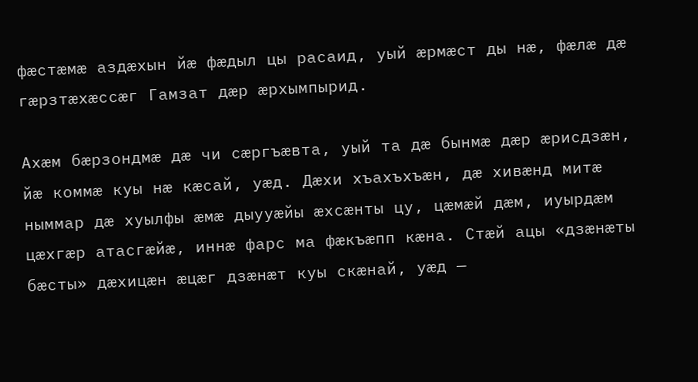фæстæмæ аздæхын йæ фæдыл цы расаид, уый æрмæст ды нæ, фæлæ дæ гæрзтæхæссæг Гамзат дæр æрхымпырид.

Ахæм бæрзондмæ дæ чи сæргъæвта, уый та дæ бынмæ дæр æрисдзæн, йæ коммæ куы нæ кæсай, уæд. Дæхи хъахъхъæн, дæ хивæнд митæ ныммар дæ хуылфы æмæ дыууæйы æхсæнты цу, цæмæй дæм, иуырдæм цæхгæр атасгæйæ, иннæ фарс ма фæкъæпп кæна. Стæй ацы «дзæнæты бæсты» дæхицæн æцæг дзæнæт куы скæнай, уæд —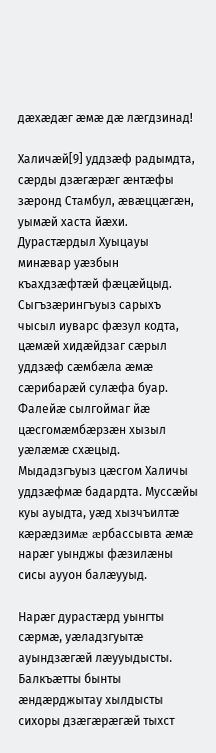дæхæдæг æмæ дæ лæгдзинад!

Халичæй[9] уддзæф радымдта, сæрды дзæгæрæг æнтæфы зæронд Стамбул, æвæццæгæн, уымæй хаста йæхи. Дурастæрдыл Хуыцауы минæвар уæзбын къахдзæфтæй фæцæйцыд. Сыгъзæрингъуыз сарыхъ чысыл иуварс фæзул кодта, цæмæй хидæйдзаг сæрыл уддзæф сæмбæла æмæ сæрибарæй сулæфа буар. Фалейæ сылгоймаг йæ цæсгомæмбæрзæн хызыл уæлæмæ схæцыд. Мыдадзгъуыз цæсгом Халичы уддзæфмæ бадардта. Муссæйы куы ауыдта, уæд хызчъилтæ кæрæдзимæ æрбассывта æмæ нарæг уынджы фæзилæны сисы аууон балæууыд.

Нарæг дурастæрд уынгты сæрмæ, уæладзгуытæ ауындзæгæй лæууыдысты. Балкъæтты бынты æндæрджытау хылдысты сихоры дзæгæрæгæй тыхст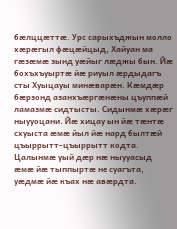бæлццæттæ. Урс сарыхъджын молло хæрæгыл фæцæйцыд, Хайуан ма гæзæмæ зынд уæйыг лæджы бын. Йæ бохъхъуыртæ йæ риуыл æрдыдагъ сты Хуыцауы минæварæн. Кæмдæр бæрзонд азанхъæргæнæны цъуппæй ламазмæ сидтысты. Сидынмæ хæрæг ныууоцани. Йæ хицау ын йæ тæнтæ схуыста æмæ йыл йæ нард былтæй цъыррытт-цъыррытт кодта. Цалынмæ уый дæр нæ ныууасыд æмæ йæ тыппыртæ не суагъта, уæдмæ йæ къах нæ авæрдта.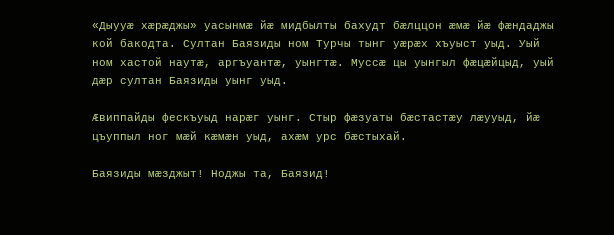«Дыууæ хæрæджы» уасынмæ йæ мидбылты бахудт бæлццон æмæ йæ фæндаджы кой бакодта. Султан Баязиды ном Турчы тынг уæрæх хъуыст уыд. Уый ном хастой наутæ, аргъуантæ, уынгтæ. Муссæ цы уынгыл фæцæйцыд, уый дæр султан Баязиды уынг уыд.

Æвиппайды фескъуыд нарæг уынг. Стыр фæзуаты бæстастæу лæууыд, йæ цъуппыл ног мæй кæмæн уыд, ахæм урс бæстыхай.

Баязиды мæзджыт! Ноджы та, Баязид!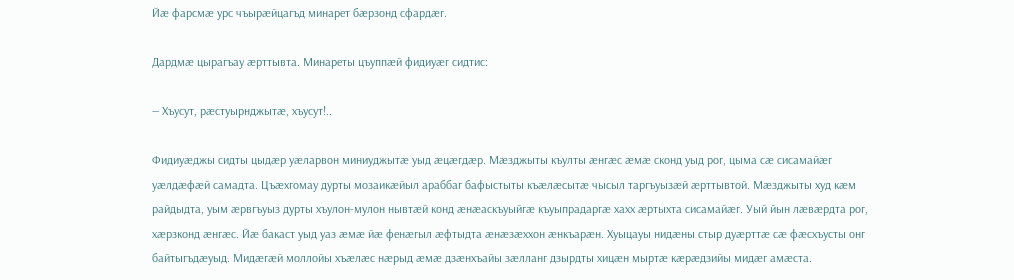Йæ фарсмæ урс чъырæйцагъд минарет бæрзонд сфардæг.

Дардмæ цырагъау æрттывта. Минареты цъуппæй фидиуæг сидтис:

— Хъусут, рæстуырнджытæ, хъусут!..

Фидиуæджы сидты цыдæр уæларвон миниуджытæ уыд æцæгдæр. Мæзджыты къулты æнгæс æмæ сконд уыд рог, цыма сæ сисамайæг уæлдæфæй самадта. Цъæхгомау дурты мозаикæйыл араббаг бафыстыты къæлæсытæ чысыл таргъуызæй æрттывтой. Мæзджыты худ кæм райдыдта, уым æрвгъуыз дурты хъулон-мулон нывтæй конд æнæаскъуыйгæ къуыпрадаргæ хахх æртыхта сисамайæг. Уый йын лæвæрдта рог, хæрзконд æнгæс. Йæ бакаст уыд уаз æмæ йæ фенæгыл æфтыдта æнæзæххон æнкъарæн. Хуыцауы нидæны стыр дуæрттæ сæ фæсхъусты онг байтыгъдæуыд. Мидæгæй моллойы хъæлæс нæрыд æмæ дзæнхъайы зæлланг дзырдты хицæн мыртæ кæрæдзийы мидæг амæста.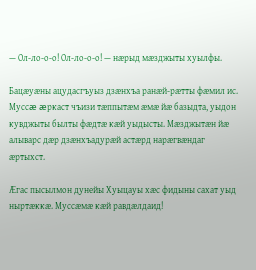— Ол-ло-о-о! Ол-ло-о-о! — нæрыд мæзджыты хуылфы.

Бацæуæны ацудасгъуыз дзæнхъа ранæй-рæтты фæмил ис. Муссæ æркаст чъизи тæппытæм æмæ йæ базыдта, уыдон кувджыты былты фæдтæ кæй уыдысты. Мæзджытæн йæ алыварс дæр дзæнхъадурæй астæрд нарæгвæндаг æртыхст.

Æгас пысылмон дунейы Хуыцауы хæс фидыны сахат уыд ныртæккæ. Муссæмæ кæй равдæлдаид!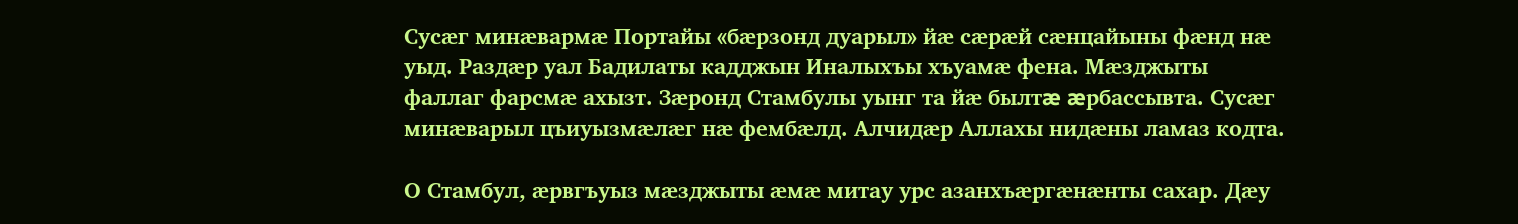Сусæг минæвармæ Портайы «бæрзонд дуарыл» йæ сæрæй сæнцайыны фæнд нæ уыд. Раздæр уал Бадилаты кадджын Иналыхъы хъуамæ фена. Мæзджыты фаллаг фарсмæ ахызт. Зæронд Стамбулы уынг та йæ былтæ æрбассывта. Сусæг минæварыл цъиуызмæлæг нæ фембæлд. Алчидæр Аллахы нидæны ламаз кодта.

О Стамбул, æрвгъуыз мæзджыты æмæ митау урс азанхъæргæнæнты сахар. Дæу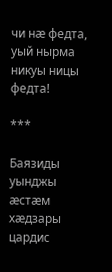чи нæ федта, уый нырма никуы ницы федта!

***

Баязиды уынджы æстæм хæдзары цардис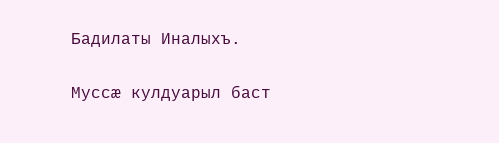Бадилаты Иналыхъ.

Муссæ кулдуарыл баст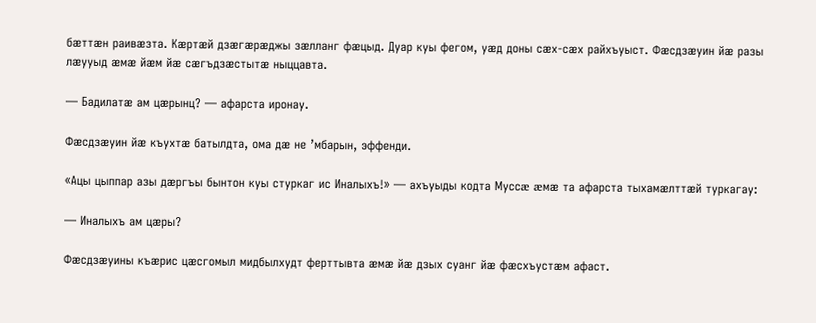бæттæн раивæзта. Кæртæй дзæгæрæджы зæлланг фæцыд. Дуар куы фегом, уæд доны сæх-сæх райхъуыст. Фæсдзæуин йæ разы лæууыд æмæ йæм йæ сæгъдзæстытæ ныццавта.

— Бадилатæ ам цæрынц? — афарста иронау.

Фæсдзæуин йæ къухтæ батылдта, ома дæ не ’мбарын, эффенди.

«Ацы цыппар азы дæргъы бынтон куы стуркаг ис Иналыхъ!» — ахъуыды кодта Муссæ æмæ та афарста тыхамæлттæй туркагау:

— Иналыхъ ам цæры?

Фæсдзæуины къæрис цæсгомыл мидбылхудт ферттывта æмæ йæ дзых суанг йæ фæсхъустæм афаст.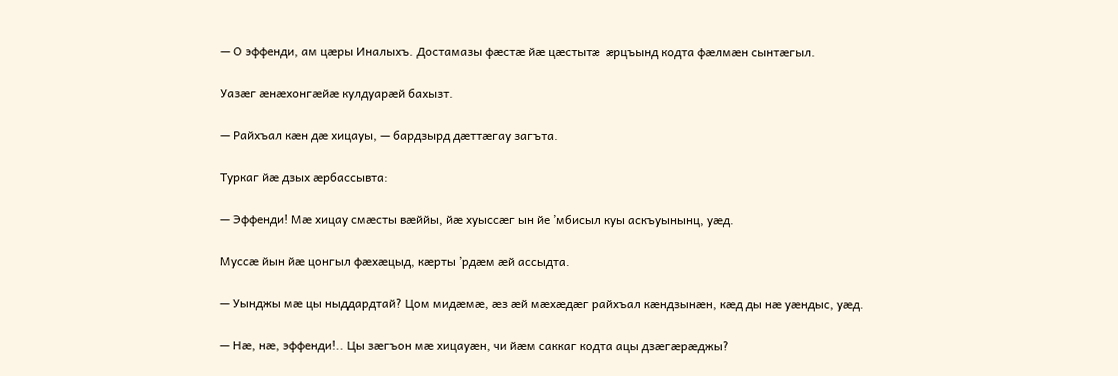— О эффенди, ам цæры Иналыхъ. Достамазы фæстæ йæ цæстытæ æрцъынд кодта фæлмæн сынтæгыл.

Уазæг æнæхонгæйæ кулдуарæй бахызт.

— Райхъал кæн дæ хицауы, — бардзырд дæттæгау загъта.

Туркаг йæ дзых æрбассывта:

— Эффенди! Мæ хицау смæсты вæййы, йæ хуыссæг ын йе ’мбисыл куы аскъуынынц, уæд.

Муссæ йын йæ цонгыл фæхæцыд, кæрты ’рдæм æй ассыдта.

— Уынджы мæ цы ныддардтай? Цом мидæмæ, æз æй мæхæдæг райхъал кæндзынæн, кæд ды нæ уæндыс, уæд.

— Нæ, нæ, эффенди!.. Цы зæгъон мæ хицауæн, чи йæм саккаг кодта ацы дзæгæрæджы?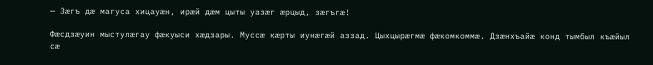— Зæгъ дæ магуса хицауæн, ирæй дæм цыты уазæг æрцыд, зæгъгæ!

Фæсдзæуин мыстулæгау фæкуыси хæдзары. Муссæ кæрты иунæгæй аззад. Цыхцырæгмæ фæкомкоммæ. Дзæнхъайæ конд тымбыл къæйыл сæ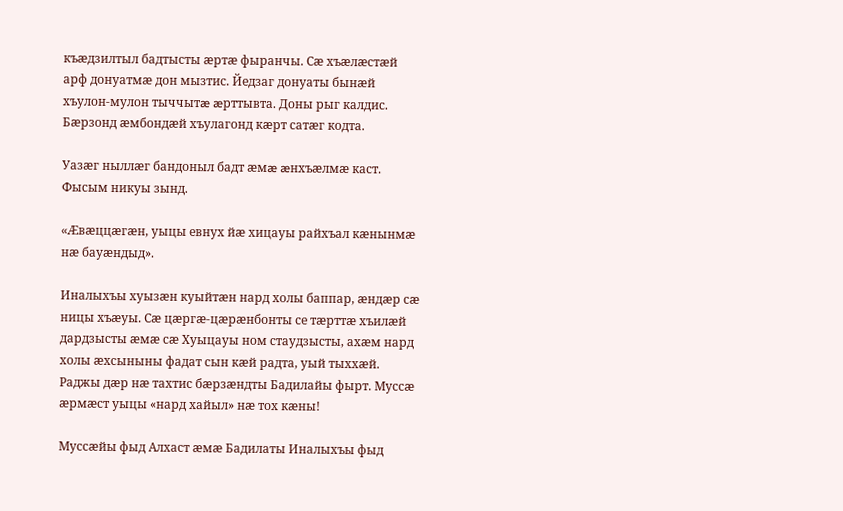къæдзилтыл бадтысты æртæ фыранчы. Сæ хъæлæстæй арф донуатмæ дон мызтис. Йедзаг донуаты бынæй хъулон-мулон тыччытæ æрттывта. Доны рыг калдис. Бæрзонд æмбондæй хъулагонд кæрт сатæг кодта.

Уазæг ныллæг бандоныл бадт æмæ æнхъæлмæ каст. Фысым никуы зынд.

«Æвæццæгæн, уыцы евнух йæ хицауы райхъал кæнынмæ нæ бауæндыд».

Иналыхъы хуызæн куыйтæн нард холы баппар, æндæр сæ ницы хъæуы. Сæ цæргæ-цæрæнбонты се тæрттæ хъилæй дардзысты æмæ сæ Хуыцауы ном стаудзысты, ахæм нард холы æхсыныны фадат сын кæй радта, уый тыххæй. Раджы дæр нæ тахтис бæрзæндты Бадилайы фырт. Муссæ æрмæст уыцы «нард хайыл» нæ тох кæны!

Муссæйы фыд Алхаст æмæ Бадилаты Иналыхъы фыд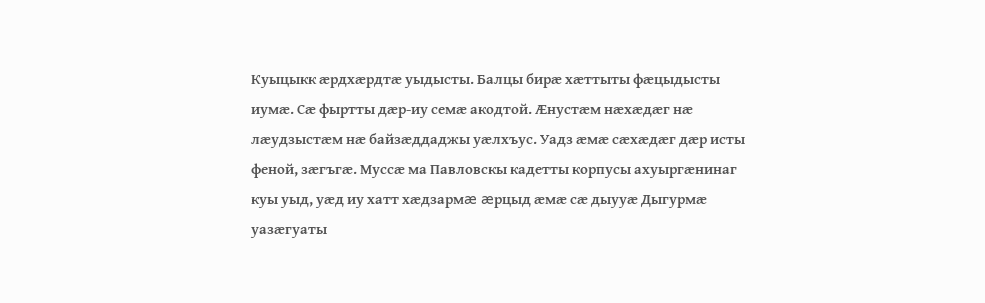Куыцыкк æрдхæрдтæ уыдысты. Балцы бирæ хæттыты фæцыдысты иумæ. Сæ фыртты дæр-иу семæ акодтой. Æнустæм нæхæдæг нæ лæудзыстæм нæ байзæддаджы уæлхъус. Уадз æмæ сæхæдæг дæр исты феной, зæгъгæ. Муссæ ма Павловскы кадетты корпусы ахуыргæнинаг куы уыд, уæд иу хатт хæдзармæ æрцыд æмæ сæ дыууæ Дыгурмæ уазæгуаты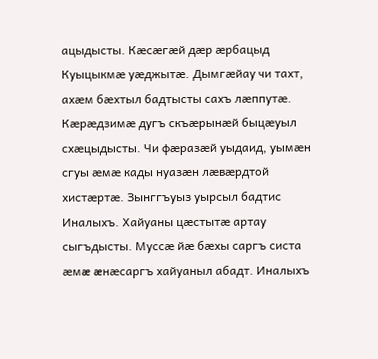ацыдысты. Кæсæгæй дæр æрбацыд Куыцыкмæ уæджытæ. Дымгæйау чи тахт, ахæм бæхтыл бадтысты сахъ лæппутæ. Кæрæдзимæ дугъ скъæрынæй быцæуыл схæцыдысты. Чи фæразæй уыдаид, уымæн сгуы æмæ кады нуазæн лæвæрдтой хистæртæ. Зынггъуыз уырсыл бадтис Иналыхъ. Хайуаны цæстытæ артау сыгъдысты. Муссæ йæ бæхы саргъ систа æмæ æнæсаргъ хайуаныл абадт. Иналыхъ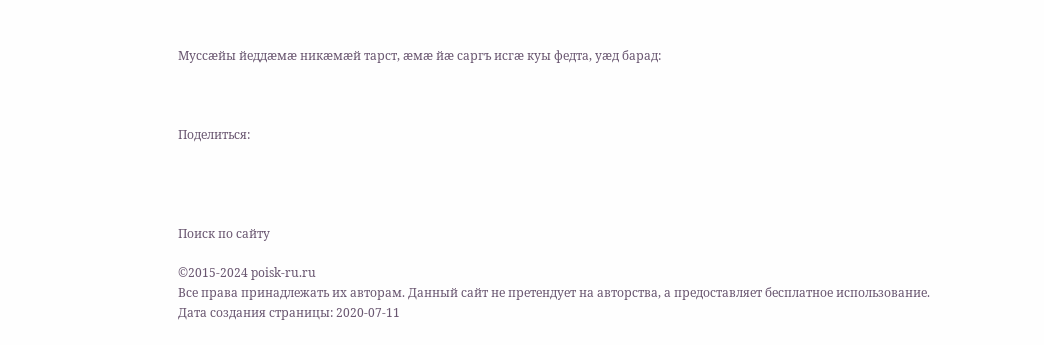Муссæйы йеддæмæ никæмæй тарст, æмæ йæ саргъ исгæ куы федта, уæд барад:



Поделиться:




Поиск по сайту

©2015-2024 poisk-ru.ru
Все права принадлежать их авторам. Данный сайт не претендует на авторства, а предоставляет бесплатное использование.
Дата создания страницы: 2020-07-11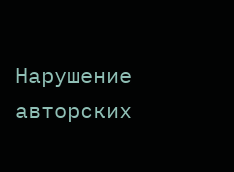Нарушение авторских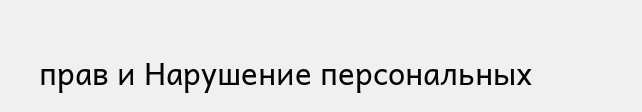прав и Нарушение персональных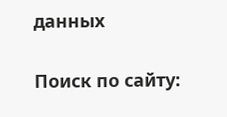данных


Поиск по сайту: